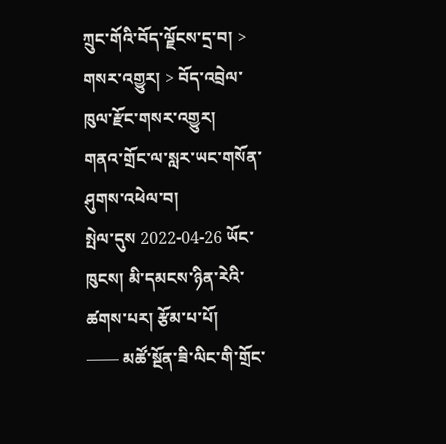ཀྲུང་གོའི་བོད་ལྗོངས་དྲ་བ། > གསར་འགྱུར། > བོད་འབྲེལ་ཁུལ་རྫོང་གསར་འགྱུར།
གནའ་གྲོང་ལ་སླར་ཡང་གསོན་ཤུགས་འཕེལ་བ།
སྤེལ་དུས 2022-04-26 ཡོང་ཁུངས། མི་དམངས་ཉིན་རེའི་ཚགས་པར། རྩོམ་པ་པོ།
—— མཚོ་སྔོན་ཟི་ལིང་གི་གྲོང་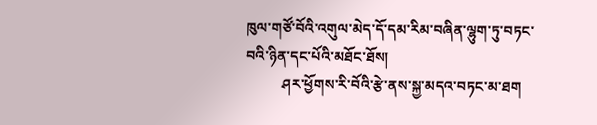ཁུལ་གཙོ་བོའི་འགུལ་མེད་དོ་དམ་རིམ་བཞིན་ལྷུག་ཏུ་བཏང་བའི་ཉིན་དང་པོའི་མཐོང་ཐོས།
          ཤར་ཕྱོགས་རི་བོའི་རྩེ་ནས་སྐྱ་མདའ་བཏང་མ་ཐག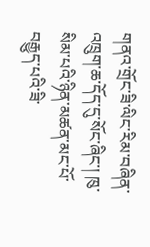གནའ་གྲོང་ཟི་ལིང་རིམ་བཞིན་འཁྲུག་ཆ་དོད་དུ་སོང་ཞིང་། ཁུ་སིམ་པའི་ཉིན་མཚན་མང་པོ་བརྒྱུད་པའི་ཟི་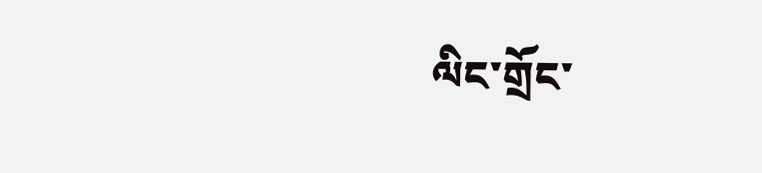ལིང་གྲོང་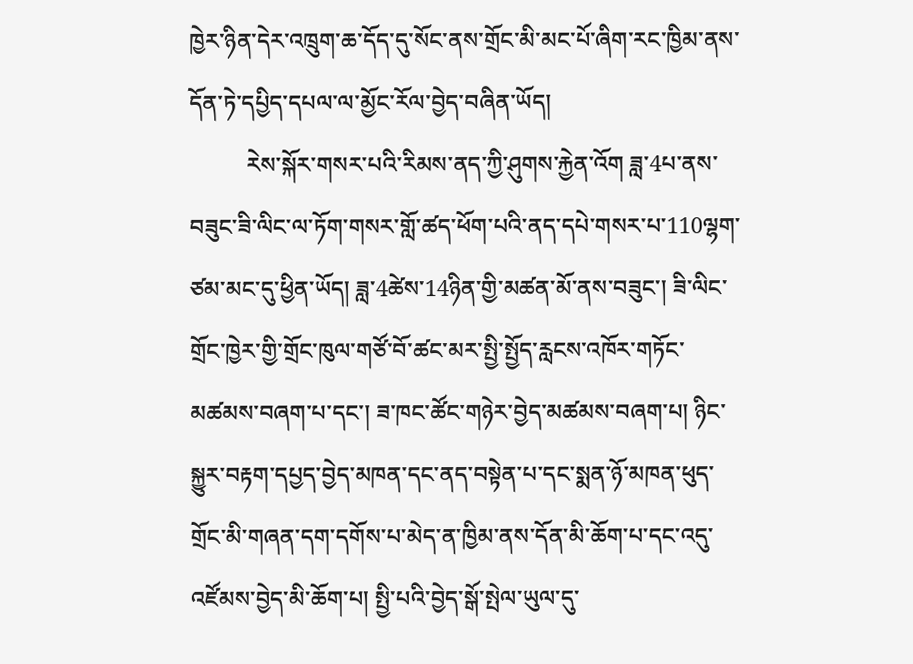ཁྱེར་ཉིན་དེར་འཁྲུག་ཆ་དོད་དུ་སོང་ནས་གྲོང་མི་མང་པོ་ཞིག་རང་ཁྱིམ་ནས་དོན་ཏེ་དཔྱིད་དཔལ་ལ་མྱོང་རོལ་བྱེད་བཞིན་ཡོད།
          རེས་སྐོར་གསར་པའི་རིམས་ནད་ཀྱི་ཤུགས་རྐྱེན་འོག ཟླ་4པ་ནས་བཟུང་ཟི་ལིང་ལ་ཏོག་གསར་གློ་ཚད་ཕོག་པའི་ནད་དཔེ་གསར་པ་110ལྷག་ཙམ་མང་དུ་ཕྱིན་ཡོད། ཟླ་4ཚེས་14ཉིན་གྱི་མཚན་མོ་ནས་བཟུང་། ཟི་ལིང་གྲོང་ཁྱེར་གྱི་གྲོང་ཁུལ་གཙོ་བོ་ཚང་མར་སྤྱི་སྤྱོད་རླངས་འཁོར་གཏོང་མཚམས་བཞག་པ་དང་། ཟ་ཁང་ཚོང་གཉེར་བྱེད་མཚམས་བཞག་པ། ཉིང་སྐྱུར་བརྟག་དཔྱད་བྱེད་མཁན་དང་ནད་བསྟེན་པ་དང་སྨན་ཉོ་མཁན་ཕུད་གྲོང་མི་གཞན་དག་དགོས་པ་མེད་ན་ཁྱིམ་ནས་དོན་མི་ཆོག་པ་དང་འདུ་འཛོམས་བྱེད་མི་ཆོག་པ། སྤྱི་པའི་བྱེད་སྒོ་སྤེལ་ཡུལ་དུ་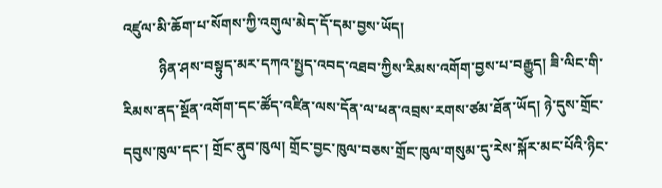འཛུལ་མི་ཆོག་པ་སོགས་ཀྱི་འགུལ་མེད་དོ་དམ་བྱས་ཡོད།
          ཉིན་ཤས་བསྟུད་མར་དཀའ་སྤྱད་འབད་འཐབ་ཀྱིས་རིམས་འགོག་བྱས་པ་བརྒྱུད། ཟི་ལིང་གི་རིམས་ནད་སྔོན་འགོག་དང་ཚོད་འཛིན་ལས་དོན་ལ་ཕན་འབྲས་རགས་ཙམ་ཐོན་ཡོད། ཉེ་དུས་གྲོང་དབུས་ཁུལ་དང་། གྲོང་ནུབ་ཁུལ། གྲོང་བྱང་ཁུལ་བཅས་གྲོང་ཁུལ་གསུམ་དུ་རེས་སྐོར་མང་པོའི་ཉིང་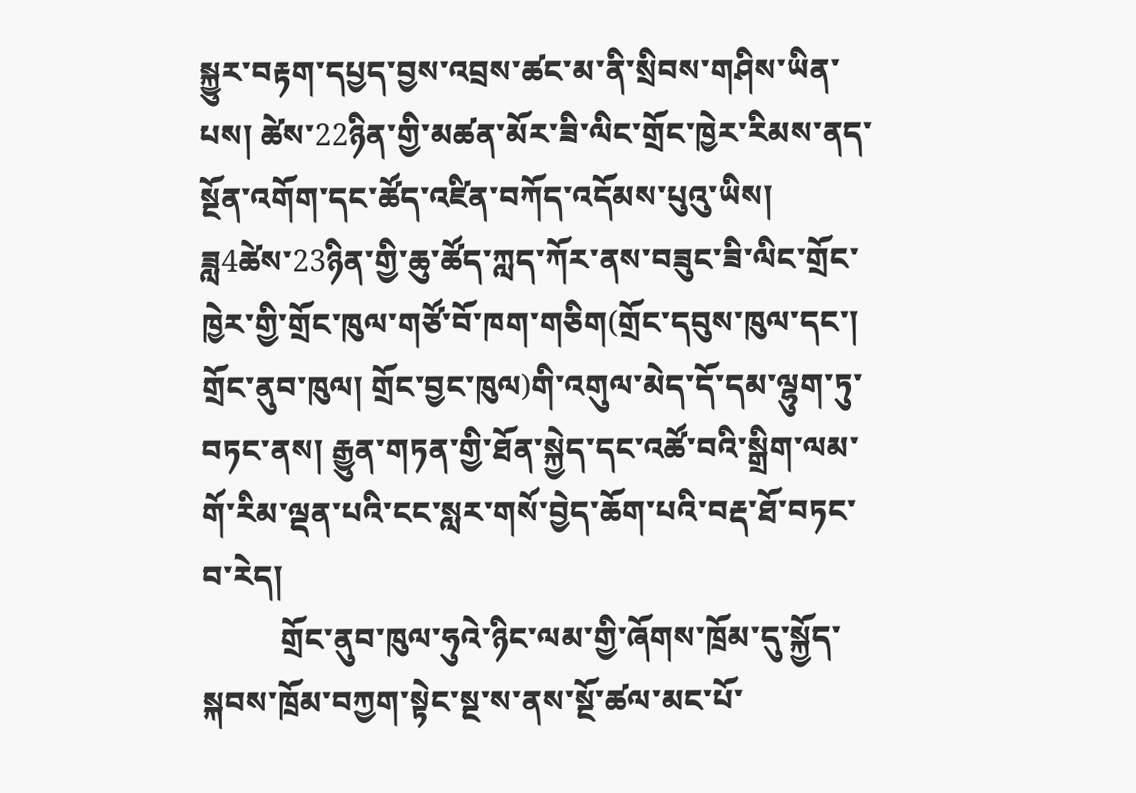སྐྱུར་བརྟག་དཔྱད་བྱས་འབྲས་ཚང་མ་ནི་སྲིབས་གཤིས་ཡིན་པས། ཚེས་22ཉིན་གྱི་མཚན་མོར་ཟི་ལིང་གྲོང་ཁྱེར་རིམས་ནད་སྔོན་འགོག་དང་ཚོད་འཛིན་བཀོད་འདོམས་པུའུ་ཡིས། ཟླ4ཚེས་23ཉིན་གྱི་ཆུ་ཚོད་ཀླད་ཀོར་ནས་བཟུང་ཟི་ལིང་གྲོང་ཁྱེར་གྱི་གྲོང་ཁུལ་གཙོ་བོ་ཁག་གཅིག(གྲོང་དབུས་ཁུལ་དང་། གྲོང་ནུབ་ཁུལ། གྲོང་བྱང་ཁུལ)གི་འགུལ་མེད་དོ་དམ་ལྷུག་ཏུ་བཏང་ནས། རྒྱུན་གཏན་གྱི་ཐོན་སྐྱེད་དང་འཚོ་བའི་སྒྲིག་ལམ་གོ་རིམ་ལྡན་པའི་ངང་སླར་གསོ་བྱེད་ཆོག་པའི་བརྡ་ཐོ་བཏང་བ་རེད།
          གྲོང་ནུབ་ཁུལ་ཧུའེ་ཉིང་ལམ་གྱི་ཞོགས་ཁྲོམ་དུ་སྐྱོད་སྐབས་ཁྲོམ་བཀྱག་སྟེང་སྔ་ས་ནས་སྔོ་ཚལ་མང་པོ་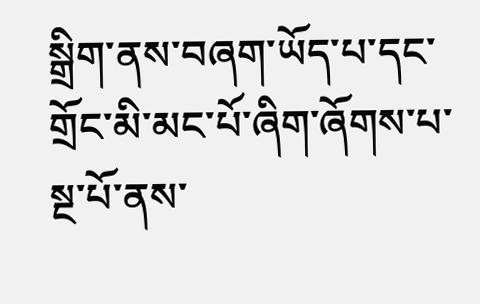སྒྲིག་ནས་བཞག་ཡོད་པ་དང་གྲོང་མི་མང་པོ་ཞིག་ཞོགས་པ་སྔ་པོ་ནས་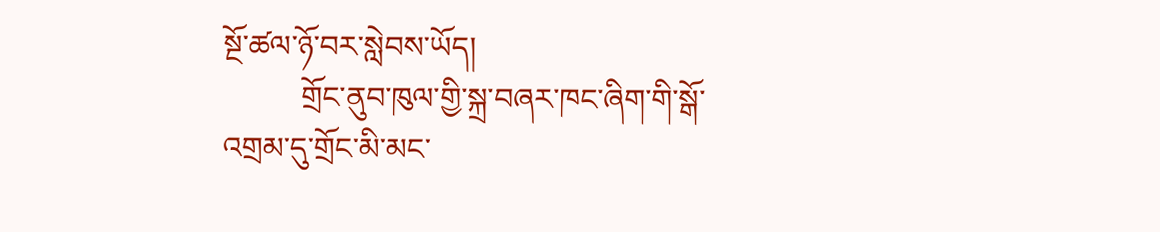སྔོ་ཚལ་ཉོ་བར་སླེབས་ཡོད།
          གྲོང་ནུབ་ཁུལ་གྱི་སྐྲ་བཞར་ཁང་ཞིག་གི་སྒོ་འགྲམ་དུ་གྲོང་མི་མང་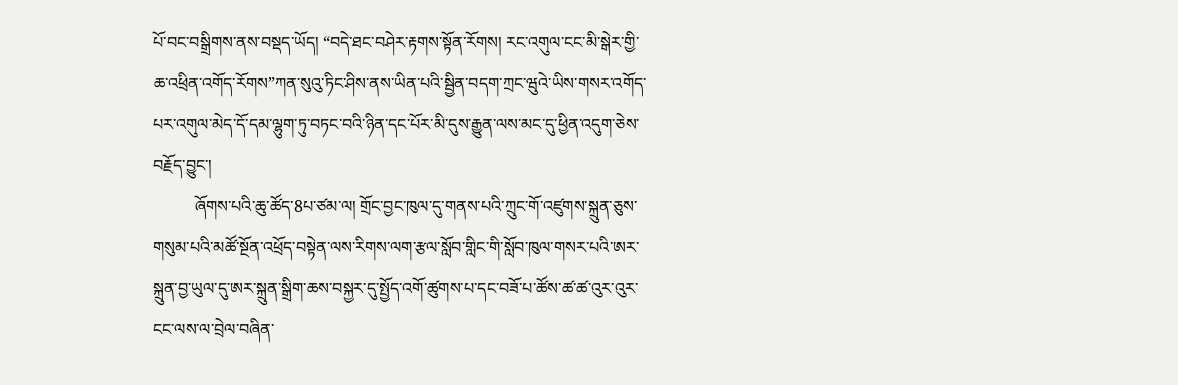པོ་བང་བསྒྲིགས་ནས་བསྡད་ཡོད། “བདེ་ཐང་བཤེར་རྟགས་སྟོན་རོགས། རང་འགུལ་ངང་མི་སྒེར་གྱི་ཆ་འཕྲིན་འགོད་རོགས”ཀན་སུའུ་ཏིང་ཤིས་ནས་ཡིན་པའི་སྦྱིན་བདག་ཀྲང་ཝུའེ་ཡིས་གསར་འགོད་པར་འགུལ་མེད་དོ་དམ་ལྷུག་ཏུ་བཏང་བའི་ཉིན་དང་པོར་མི་དུས་རྒྱུན་ལས་མང་དུ་ཕྱིན་འདུག་ཅེས་བརྗོད་བྱུང་།
          ཞོགས་པའི་ཆུ་ཚོད་8པ་ཙམ་ལ། གྲོང་བྱང་ཁུལ་དུ་གནས་པའི་ཀྲུང་གོ་འཛུགས་སྐྲུན་ཅུས་གསུམ་པའི་མཚོ་སྔོན་འཕྲོད་བསྟེན་ལས་རིགས་ལག་རྩལ་སློབ་གླིང་གི་སློབ་ཁུལ་གསར་པའི་ཨར་སྐྲུན་བྱ་ཡུལ་དུ་ཨར་སྐྲུན་སྒྲིག་ཆས་བསྐྱར་དུ་སྤྱོད་འགོ་ཚུགས་པ་དང་བཟོ་པ་ཚོས་ཚ་ཚ་འུར་འུར་ངང་ལས་ལ་བྲེལ་བཞིན་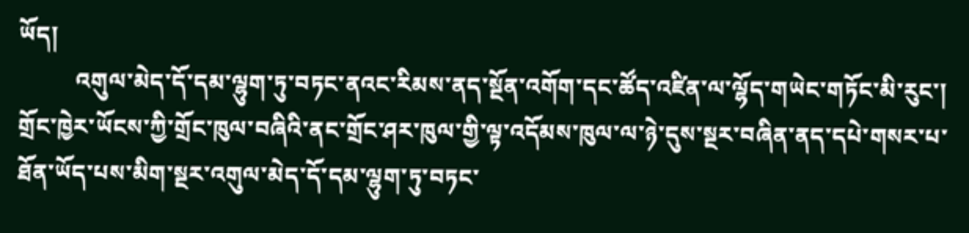ཡོད།
          འགུལ་མེད་དོ་དམ་ལྷུག་ཏུ་བཏང་ནའང་རིམས་ནད་སྔོན་འགོག་དང་ཚོད་འཛིན་ལ་ལྷོད་གཡེང་གཏོང་མི་རུང་། གྲོང་ཁྱེར་ཡོངས་ཀྱི་གྲོང་ཁུལ་བཞིའི་ནང་གྲོང་ཤར་ཁུལ་གྱི་ལྟ་འདོམས་ཁུལ་ལ་ཉེ་དུས་སྔར་བཞིན་ནད་དཔེ་གསར་པ་ཐོན་ཡོད་པས་མིག་སྔར་འགུལ་མེད་དོ་དམ་ལྷུག་ཏུ་བཏང་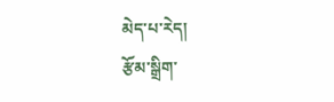མེད་པ་རེད།
རྩོམ་སྒྲིག་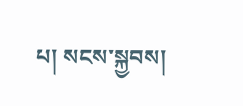པ། སངས་སྐྱབས།